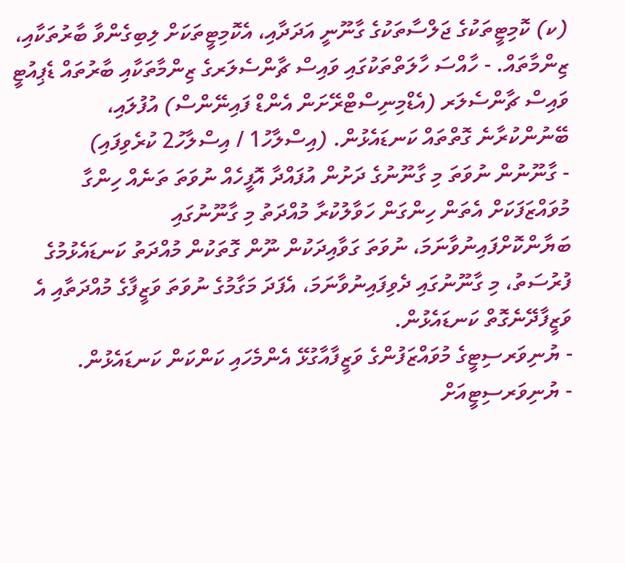(ކ) ކޮމިޓީތަކުގެ ޖަލްސާތަކުގެ ގާނޫނީ އަދަދާއި، އެކޮމިޓީތަކަށް ލިބިގެންވާ ބާރުތަކާއި، ޒިންމާތައް. - ހާއްސަ ހާލަތްތަކުގައި ވައިސް ޗާންސެލަރގެ ޒިންމާތަކާއި ބާރުތައް ޑެޕިއުޓީ ވައިސް ޗާންސެލަރ (އެޑްމިނިސްޓްރޭށަން އެންޑް ފައިނޭންސް) އުފުލައި، ބޭނުންކުރާނެ ގޮތްތައް ކަނޑައެޅުން. (އިސްލާހު1 / އިސްލާހު2 ކުރެވިފައި)
- ގާނޫނުން ނުވަތަ މި ގާނޫނުގެ ދަށުން އުފައްދާ އޮފީހެއް ނުވަތަ ތަނެއް ހިންގާ މުވައްޒަފަކަށް އެތަން ހިންގަން ހަވާލުކުރާ މުއްދަތު މި ގާނޫނުގައި ބަޔާންކޮށްފައިނުވާނަމަ، ނުވަތަ ގަވާއިދަކުން ނޫން ގޮތަކުން މުއްދަތު ކަނޑައެޅުމުގެ ފުރުސަތު، މި ގާނޫނުގައި ދެވިފައިނުވާނަމަ، އެފަދަ މަގާމުގެ ނުވަތަ ވަޒީފާގެ މުއްދަތާއި އެ ވަޒީފާދޭނެގޮތް ކަނޑައެޅުން.
- ޔުނިވަރސިޓީގެ މުވައްޒަފުންގެ ވަޒީފާއާގުޅޭ އެންމެހައި ކަންކަން ކަނޑައެޅުން.
- ޔުނިވަރސިޓީއަށް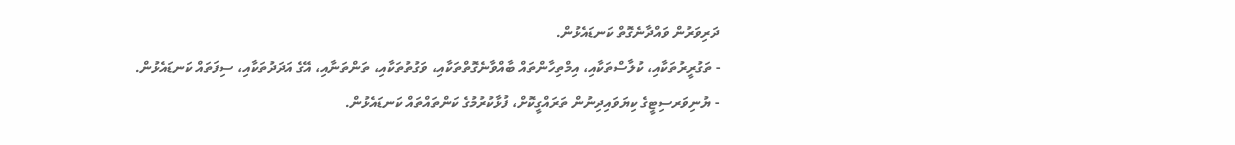ދަރިވަރުން ވައްދާނެގޮތް ކަނޑައެޅުން.
- ތަގުރީރުތަކާއި، ކުލާސްތަކާއި، އިމްތިހާންތައް ބާއްވާނެގޮތްތަކާއި، ވަގުތުތަކާއި، ތަންތަނާއި، އޭގެ އަދަދުތަކާއި، ސިފަތައް ކަނޑައެޅުން.
- ޔުނިވަރސިޓީގެ ކިޔަވައިދިނުން ތަރައްގީކޮށް، ފުޅާކުރުމުގެ ކަންތައްތައް ކަނޑައެޅުން.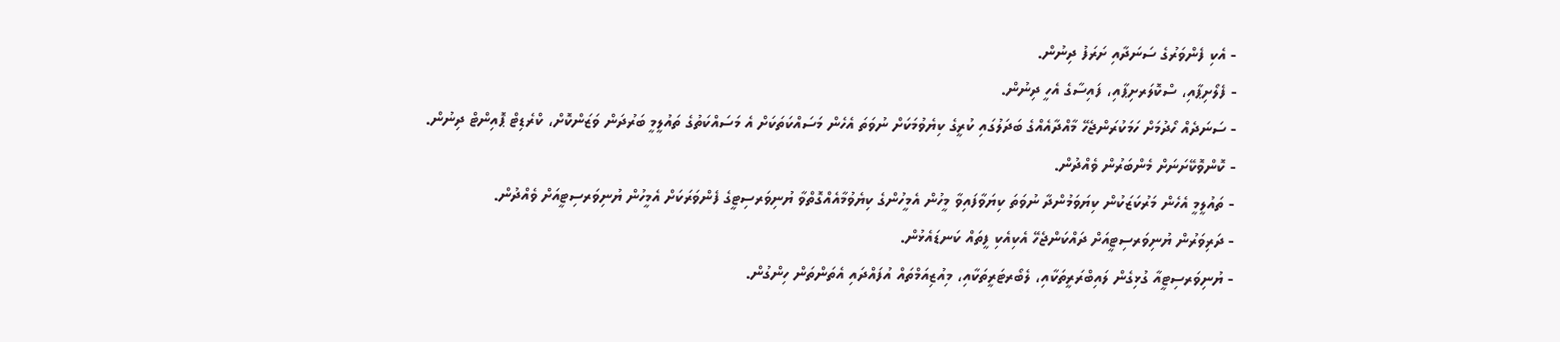- އެކި ފެންވަރުގެ ސަނަދާއި ށަރަފު ދިނުން.
- ފެލޯށިޕާއި، ސްކޮލަރށިޕާއި، ފައިސާގެ އެހީ ދިނުން.
- ސަނަދެއް ހޯދުމަށް ހަމަކުރަންޖެހޭ މާއްދާއެއްގެ ބަދަލުގައި ކުރީގެ ކިޔެވުމަކަށް ނުވަތަ އެހެން މަސައްކަތަކަށް އެ މަސައްކަތުގެ ތައުލީމީ ބަރުދަން ވަޒަންކޮށް، ކްރެޑިޓް ޕޮއިންޓް ދިނުން.
- ކޮންވޮކޭށަނަށް މެންބަރުން ވެއްދުން.
- ތައުލީމީ އެހެން މަރުކަޒަކުން ކިޔަވަމުންދާ ނުވަތަ ކިޔަވާފައިވާ މީހުން އެމީހުންގެ ކިޔެވުމާއެއްގޮތްވާ ޔުނިވަރސިޓީގެ ފެންވަރަކަށް އެމީހުން ޔުނިވަރސިޓީއަށް ވެއްދުން.
- ދަރިވަރުން ޔުނިވަރސިޓީއަށް ދައްކަންޖެހޭ އެކިއެކި ފީތައް ކަނޑައެޅުން.
- ޔުނިވަރސިޓީއާ ގުޅިގެން ލައިބްރަރީތަކާއި، ލެބޯރޓަރީތަކާއި، މިއުޒިއަމްތައް އުފައްދައި އެތަންތަން ހިންގުން.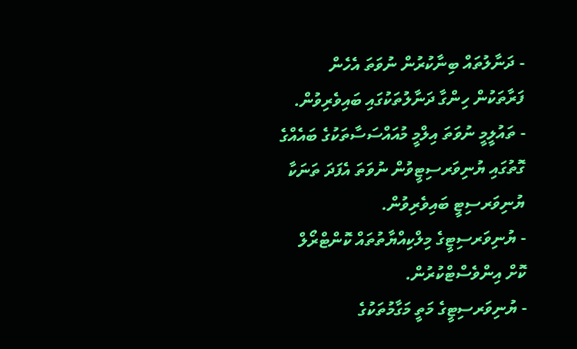- ދަނާލުތައް ބިނާކުރުން ނުވަތަ އެހެން ފަރާތަކުން ހިންގާ ދަނާލުތަކުގައި ބައިވެރިވުން.
- ތައުލީމީ ނުވަތަ އިލްމީ މުއައްސަސާތަކުގެ ބައެއްގެ ގޮތުގައި ޔުނިވަރސިޓީވުން ނުވަތަ އެފަދަ ތަނަކާ ޔުނިވަރސިޓީ ބައިވެރިވުން.
- ޔުނިވަރސިޓީގެ މިލްކިއްޔާތުތައް ކޮންޓްރޯލް ކޮށް އިންވެސްޓްކުރުން.
- ޔުނިވަރސިޓީގެ މަތީ މަގާމުތަކުގެ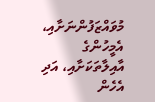މުވައްޒަފުންނަށާއި، އެމީހުންގެ އާއިލާތަކަށާއި، އަދި އެހެން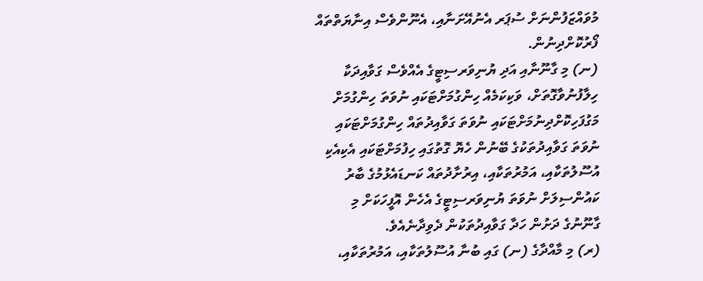މުވައްޒަފުންނަށް ސުޕަރ އެނުއޭށަނާއި، އެނޫންވެސް އިނާޔަތްތައް ފޯރުކޮށްދިނުން.
(ނ) މި ގާނޫނާއި އަދި ޔުނިވަރސިޓީގެ އެއްވެސް ގަވާއިދަކާ ހިލާފުނުވާގޮތަށް، ވަކިކަމެއް ހިންގުމަށްޓަކައި ނުވަތަ ހިންގުމަށް މަގުފަހިކޮށްދިނުމަށްޓަކައި ނުވަތަ ގަވާއިދުތައް ހިންގުމަށްޓަކައި ނުވަތަ ގަވާއިދުތަކުގެ ބޭނުން ހެޔޮ ގޮތުގައި ހިފުމަށްޓަކައި އެކިއެކި އުސޫލުތަކާއި، އަމުރުތަކާއި، އިރުށާދުތައް ކަނޑައެޅުމުގެ ބާރު ކައުންސިލަށް ނުވަތަ ޔުނިވަރސިޓީގެ އެހެން އޮފީހަކަށް މި ގާނޫނުގެ ދަށުން ހަދާ ގަވާއިދުތަކުން ދެވިދާނެއެވެ.
(ރ) މި މާއްދާގެ (ނ) ގައި ބުނާ އުސޫލުތަކާއި، އަމުރުތަކާއި،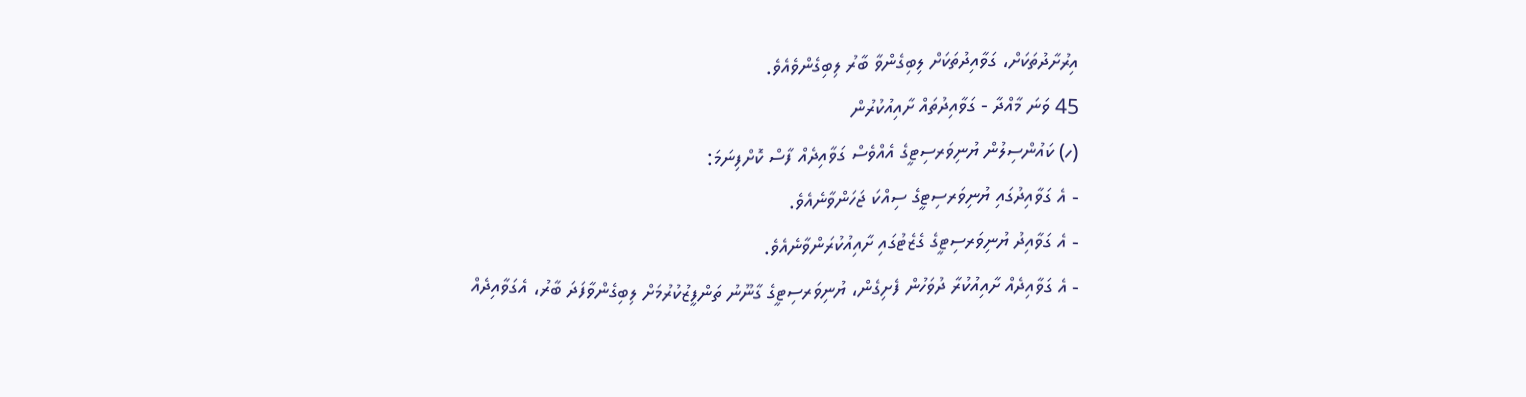އިރުށާދުތަކަށް، ގަވާއިދުތަކަށް ލިބިގެންވާ ބާރު ލިބިގެންވެއެވެ.
45 ވަނަ މާއްދާ - ގަވާއިދުތައް ށާއިއުކުރުން
(ހ) ކައުންސިލުން ޔުނިވަރސިޓީގެ އެއްވެސް ގަވާއިދެއް ފާސް ކޮށްފިނަމަ:
- އެ ގަވާއިދުގައި ޔުނިވަރސިޓީގެ ސިއްކަ ޖަހަންވާނެއެވެ.
- އެ ގަވާއިދު ޔުނިވަރސިޓީގެ ގެޒެޓުގައި ށާއިއުކުރަންވާނެއެވެ.
- އެ ގަވާއިދެއް ށާއިއުކުރާ ދުވަހުން ފެށިގެން، ޔުނިވަރސިޓީގެ ގާނޫނު ތަންފީޒުކުރުމަށް ލިބިގެންވާފަދަ ބާރު، އެގަވާއިދެއް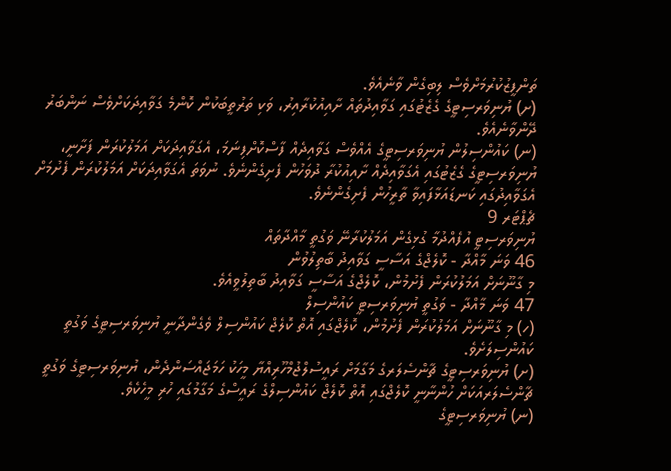ތަންފީޒުކުރުމަށްވެސް ލިބިގެން ވާނެއެވެ.
(ށ) ޔުނިވަރސިޓީގެ ގެޒެޓުގައި ގަވާއިދުތައް ށާއިއުކުރާއިރު، ވަކި ތަރުތީބަކުން ކޮންމެ ގަވާއިދަކަށްވެސް ނަންބަރު ދޭންވާނެއެވެ.
(ނ) ކައުންސިލުން ޔުނިވަރސިޓީގެ އެއްވެސް ގަވާއިދެއް ފާސްކޮށްފިނަމަ، އެގަވާއިދަކަށް އަމަލުކުރަން ފަށާނީ، ޔުނިވަރސިޓީގެ ގެޒެޓުގައި އެގަވާއިދެއް ށާއިއުކުރާ ދުވަހުން ފެށިގެންނެވެ. ނުވަތަ އެގަވާއިދަކަށް އަމަލުކުރަން ފެށުމަށް އެގަވާއިދުގައި ކަނޑައަޅާފައިވާ ތާރީހުން ފެށިގެންނެވެ.
ޗެޕްޓަރ 9
ޔުނިވަރސިޓީ އުފެއްދުމާ ގުޅިގެން އަމަލުކުރާނޭ ވަގުތީ މާއްދާތައް
46 ވަނަ މާއްދާ - ކޮލެޖްގެ އަސާސީ ގަވާއިދު ބާތިލުވުން
މި ގާނޫނަށް އަމަލުކުރަން ފެށުމުން، ކޮލެޖްގެ އަސާސީ ގަވާއިދު ބާތިލުވީއެވެ.
47 ވަނަ މާއްދާ - ވަގުތީ ޔުނިވަރސިޓީ ކައުންސިލް
(ހ) މި ގާނޫނަށް އަމަލުކުރަން ފެށުމުން، ކޮލެޖްގައި އޮތް ކޮލެޖް ކައުންސިލް ވެގެންދާނީ ޔުނިވަރސިޓީގެ ވަގުތީ ކައުންސިލަށެވެ.
(ށ) ޔުނިވަރސިޓީގެ ޗާންސެލަރގެ މަގާމަށް ރައީސުލްޖުމްހޫރިއްޔާ މީހަކު ހަމަޖައްސަންދެން، ޔުނިވަރސިޓީގެ ވަގުތީ ޗާންސެލަރއަކަށް ހުންނާނީ ކޮލެޖްގައި އޮތް ކޮލެޖް ކައުންސިލްގެ ރައީސްގެ މަގާމުގައި ހުރި މީހެކެވެ.
(ނ) ޔުނިވަރސިޓީގެ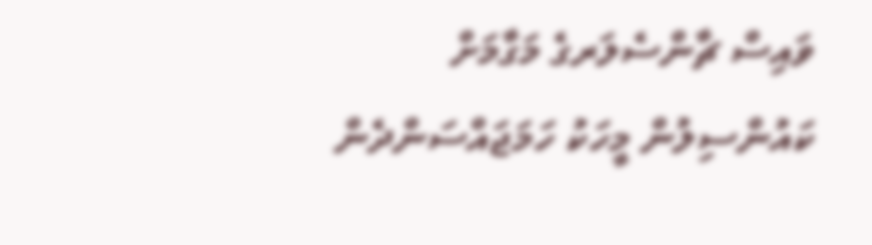ވައިސް ޗާންސެލަރގެ މަގާމަށް ކައުންސިލުން މީހަކު ހަމަޖައްސަންދެން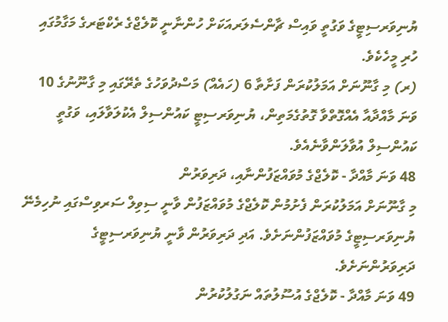ޔުނިވަރސިޓީގެ ވަގުތީ ވައިސް ޗާންސެލަރއަކަށް ހުންނާނީ ކޮލެޖްގެ ރެކްޓަރގެ މަގާމުގައި ހުރި މީހެކެވެ.
(ރ) މި ގާނޫނަށް އަމަލުކުރަން ފަށާތާ 6 (ހައެއް) މަސްދުވަހުގެ ތެރޭގައި މި ގާނޫނުގެ 10 ވަނަ މާއްދާއާ އެއްގޮތްވާ ގޮތުގެމަތިން، ޔުނިވަރސިޓީ ކައުންސިލް އެކުލަވާލައި، ވަގުތީ ކައުންސިލް އުވާލަންވާނެއެވެ.
48 ވަނަ މާއްދާ - ކޮލެޖްގެ މުވައްޒަފުންނާއި، ދަރިވަރުން
މި ގާނޫނަށް އަމަލުކުރަން ފެށުމުން ކޮލެޖްގެ މުވައްޒަފުން ވާނީ ސިވިލް ސަރވިސްގައި ނުހިމެނޭ ޔުނިވަރސިޓީގެ މުވައްޒަފުންނަށެވެ. އަދި ދަރިވަރުން ވާނީ ޔުނިވަރސިޓީގެ ދަރިވަރުންނަށެވެ.
49 ވަނަ މާއްދާ - ކޮލެޖްގެ އުސޫލުތައް ނަގުލުކުރުން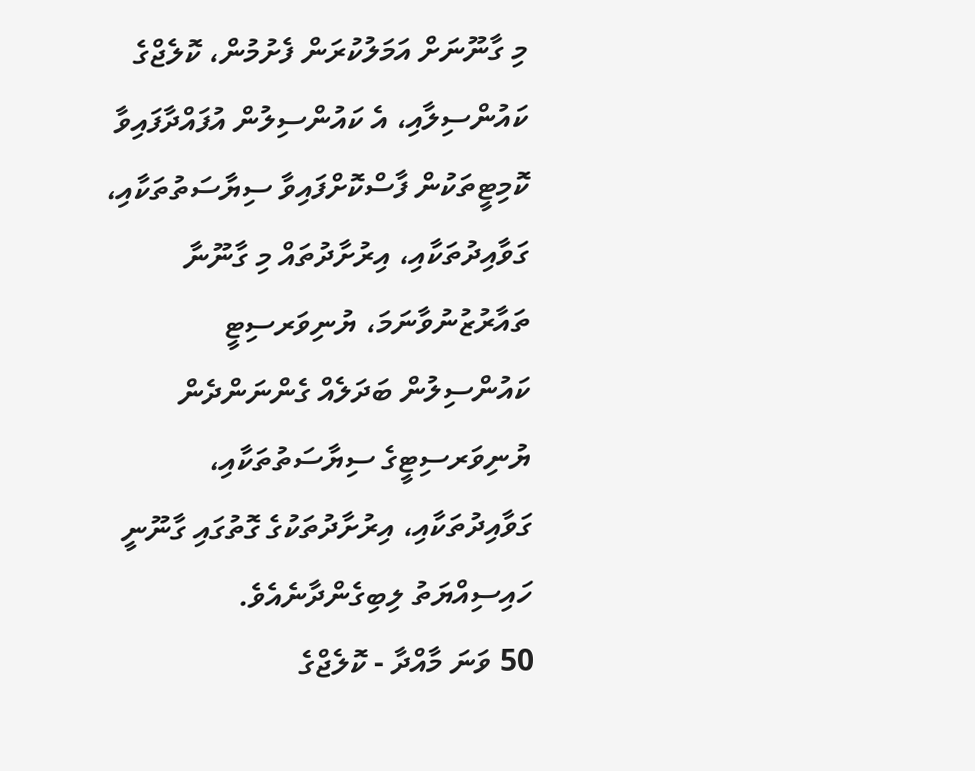މި ގާނޫނަށް އަމަލުކުރަން ފެށުމުން، ކޮލެޖްގެ ކައުންސިލާއި، އެ ކައުންސިލުން އުފައްދާފައިވާ ކޮމިޓީތަކުން ފާސްކޮށްފައިވާ ސިޔާސަތުތަކާއި، ގަވާއިދުތަކާއި، އިރުށާދުތައް މި ގާނޫނާ ތައާރުޒުނުވާނަމަ، ޔުނިވަރސިޓީ ކައުންސިލުން ބަދަލެއް ގެންނަންދެން ޔުނިވަރސިޓީގެ ސިޔާސަތުތަކާއި، ގަވާއިދުތަކާއި، އިރުށާދުތަކުގެ ގޮތުގައި ގާނޫނީ ހައިސިއްޔަތު ލިބިގެންދާނެއެވެ.
50 ވަނަ މާއްދާ - ކޮލެޖްގެ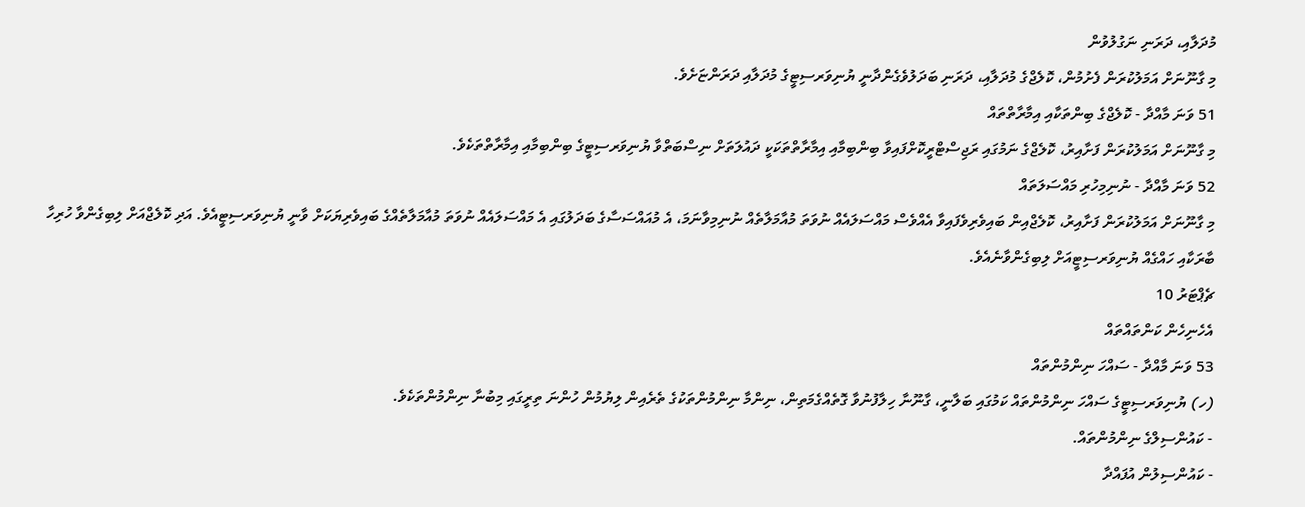މުދަލާއި، ދަރަނި ނަގުލުވުން
މި ގާނޫނަށް އަމަލުކުރަން ފެށުމުން، ކޮލެޖްގެ މުދަލާއި، ދަރަނި ބަދަލުވެގެންދާނީ ޔުނިވަރސިޓީގެ މުދަލާއި ދަރަންޏަށެވެ.
51 ވަނަ މާއްދާ - ކޮލެޖްގެ ބިންތަކާއި އިމާރާތްތައް
މި ގާނޫނަށް އަމަލުކުރަން ފަށާއިރު، ކޮލެޖްގެ ނަމުގައި ރަޖިސްޓްރީކޮށްފައިވާ ބިންބިމާއި އިމާރާތްތަކަކީ ދައުލަތަށް ނިސްބަތްވާ ޔުނިވަރސިޓީގެ ބިންބިމާއި އިމާރާތްތަކެވެ.
52 ވަނަ މާއްދާ - ނުނިމިހުރި މައްސަލަތައް
މި ގާނޫނަށް އަމަލުކުރަން ފަށާއިރު، ކޮލެޖްއިން ބައިވެރިވެފައިވާ އެއްވެސް މައްސަލައެއް ނުވަތަ މުއާމަލާތެއް ނުނިމިވާނަމަ، އެ މުއައްސަސާގެ ބަދަލުގައި އެ މައްސަލައެއް ނުވަތަ މުއާމަލާތެއްގެ ބައިވެރިޔަކަށް ވާނީ ޔުނިވަރސިޓީއެވެ. އަދި ކޮލެޖްއަށް ލިބިގެންވާ ހުރިހާ ބާރަކާއި ހައްގެއް ޔުނިވަރސިޓީއަށް ލިބިގެންވާނެއެވެ.
ޗެޕްޓަރު 10
އެހެނިހެން ކަންތައްތައް
53 ވަނަ މާއްދާ - ސައްހަ ނިންމުންތައް
(ހ) ޔުނިވަރސިޓީގެ ސައްހަ ނިންމުންތައް ކަމުގައި ބަލާނީ، ގާނޫނާ ހިލާފުނުވާ ގޮތެއްގެމަތިން، ނިންމާ ނިންމުންތަކުގެ ތެރެއިން ލިޔުމުން ހުންނަ ތިރީގައި މިބުނާ ނިންމުންތަކެވެ.
- ކައުންސިލްގެ ނިންމުންތައް.
- ކައުންސިލުން އުފައްދާ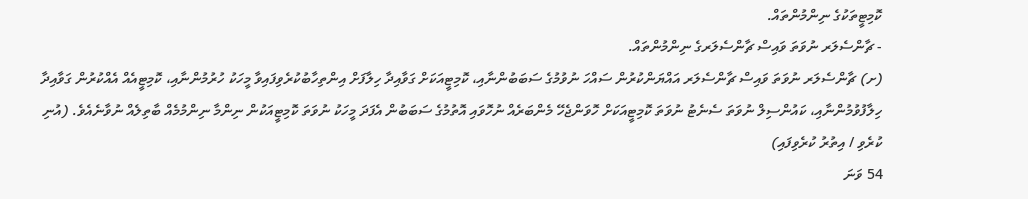ކޮމިޓީތަކުގެ ނިންމުންތައް.
- ޗާންސެލަރ ނުވަތަ ވައިސް ޗާންސެލަރގެ ނިންމުންތައް.
(ށ) ޗާންސެލަރ ނުވަތަ ވައިސް ޗާންސެލަރ އައްޔަންކުރުން ސައްހަ ނުވުމުގެ ސަބަބުންނާއި، ކޮމިޓީއަކަށް ގަވާއިދާ ހިލާފަށް އިންތިހާބުކުރެވިފައިވާ މީހަކު ހުރުމުންނާއި، ކޮމިޓީއެއް އެއްކުރުން ގަވާއިދާ ހިލާފުވުމުންނާއި، ކައުންސިލް ނުވަތަ ސެނެޓު ނުވަތަ ކޮމިޓީއަކަށް ހޮވަންޖެހޭ މެންބަރެއް ނުހޮވައި އޮތުމުގެ ސަބަބުން އެފަދަ މީހަކު ނުވަތަ ކޮމިޓީއަކުން ނިންމާ ނިންމުމެއް ބާތިލެއް ނުވާނެއެވެ. (އުނި ކުރެވި / އިތުރު ކުރެވިފައި)
54 ވަނަ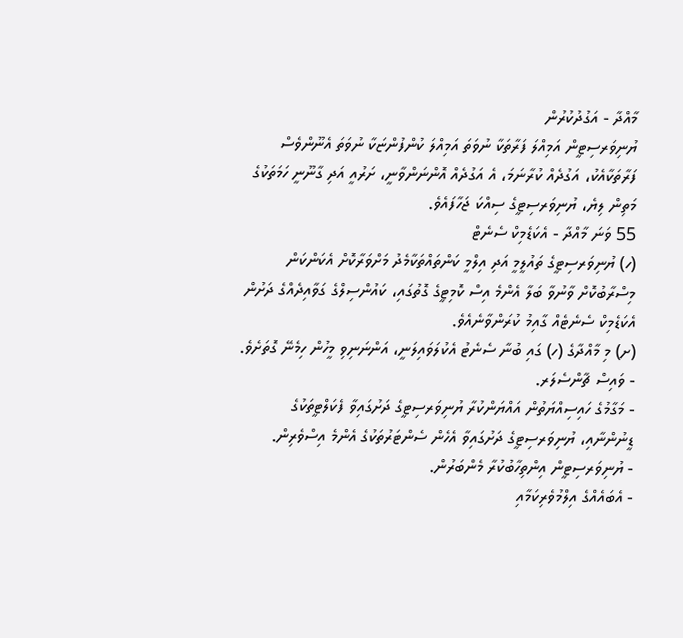މާއްދާ - އަގުދުކުރުން
ޔުނިވަރސިޓީން އަމިއްލަ ފަރާތަކާ ނުވަތަ އަމިއްލަ ކުންފުންޏަކާ ނުވަތަ އެނޫންވެސް ފަރާތަކާއެކު، އަގުދެއް ކުރާނަމަ، އެ އަގުދެއް އޮންނަންވާނީ، ށަރުއީ އަދި ގާނޫނީ ހަމަތަކުގެ މަތިން ލިޔެ، ޔުނިވަރސިޓީގެ ސިއްކަ ޖަހާފައެވެ.
55 ވަނަ މާއްދާ - އެކަޑެމިކް ސެނެޓް
(ހ) ޔުނިވަރސިޓީގެ ތައުލީމީ އަދި އިލްމީ ކަންތައްތަކާމެދު މަށްވަރާކޮށް އެކަންކަން މިސްރާބުކޮށް ވާނުވާ ބަލާ އެންމެ އިސް ކޮމިޓީގެ ގޮތުގައި، ކައުންސިލްގެ ގަވާއިދެއްގެ ދަށުން އެކަޑެމިކް ސެނެޓެއް ގާއިމު ކުރަންވާނެއެވެ.
(ށ) މި މާއްދާގެ (ހ) ގައި ބުނާ ސެނެޓު އެކުލަވައިލަނީ، އަންނަނިވި މީހުން ހިމެނޭ ގޮތަށެވެ.
- ވައިސް ޗާންސެލަރ.
- މަގާމުގެ ހައިސިއްޔަތުން އައްޔަންކުރާ ޔުނިވަރސިޓީގެ ދަށުގައިވާ ފެކަލްޓީތަކުގެ ޑީނުންނާއި، ޔުނިވަރސިޓީގެ ދަށުގައިވާ އެހެން ސެންޓަރުތަކުގެ އެންމެ އިސްވެރިން.
- ޔުނިވަރސިޓީން އިންތިހާބުކުރާ މެންބަރުން.
- އެބައެއްގެ އިލްމުވެރިކަމާއި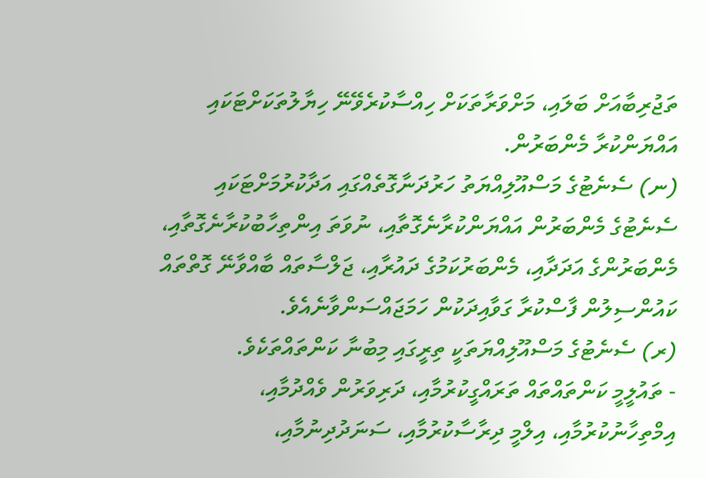ތަޖުރިބާއަށް ބަލައި، މަށްވަރާތަކަށް ހިއްސާކުރެވޭނޭ ހިޔާލުތަކަށްޓަކައި އައްޔަންކުރާ މެންބަރުން.
(ނ) ސެނެޓުގެ މަސްއޫލިއްޔަތު ހަރުދަނާގޮތެއްގައި އަދާކުރުމަށްޓަކައި ސެނެޓުގެ މެންބަރުން އައްޔަންކުރާނެގޮތާއި، ނުވަތަ އިންތިހާބުކުރާނެގޮތާއި، މެންބަރުންގެ އަދަދާއި، މެންބަރުކަމުގެ ދައުރާއި، ޖަލްސާތައް ބާއްވާނޭ ގޮތްތައް ކައުންސިލުން ފާސްކުރާ ގަވާއިދަކުން ހަމަޖައްސަންވާނެއެވެ.
(ރ) ސެނެޓުގެ މަސްއޫލިއްޔަތަކީ ތިރީގައި މިބުނާ ކަންތައްތަކެވެ.
- ތައުލީމީ ކަންތައްތައް ތަރައްގީކުރުމާއި، ދަރިވަރުން ވެއްދުމާއި، އިމްތިހާނުކުރުމާއި، އިލްމީ ދިރާސާކުރުމާއި، ސަނަދުދިނުމާއި،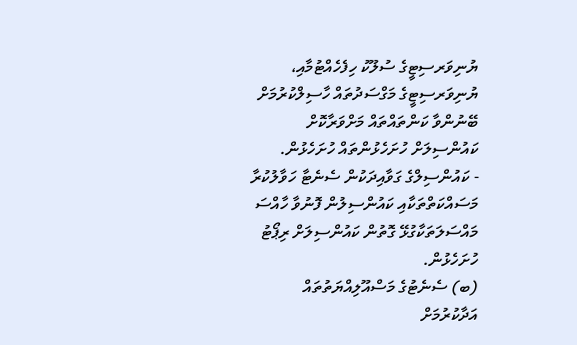ޔުނިވަރސިޓީގެ ސުލޫކު ހިފެހެއްޓުމާއި، ޔުނިވަރސިޓީގެ މަގްސަދުތައް ހާސިލްކުރުމަށް ބޭނުންވާ ކަންތައްތައް މަށްވަރާކޮށް ކައުންސިލަށް ހުށަހެޅުންތައް ހުށަހެޅުން.
- ކައުންސިލްގެ ގަވާއިދަކުން ސެނެޓާ ހަވާލުކުރާ މަސައްކަތްތަކާއި ކައުންސިލުން ފޮނުވާ ހާއްސަ މައްސަލަތަކާގުޅޭ ގޮތުން ކައުންސިލަށް ރިޕޯޓު ހުށަހެޅުން.
(ބ) ސެނެޓުގެ މަސްއޫލިއްޔަތުތައް އަދާކުރުމަށް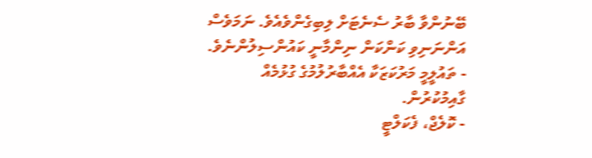ބޭނުންވާ ބާރު ސެނެޓަށް ލިބިގެންވެއެވެ. ނަމަވެސް އަންނަނިވި ކަންކަން ނިންމާނީ ކައުންސިލުންނެވެ.
- ތައުލީމީ މަރުކަޒަކާ އެއްބާރުލުމުގެ ގުޅުމެއް ގާއިމުކުރުން.
- ކޮލެޖް، ފެކަލްޓީ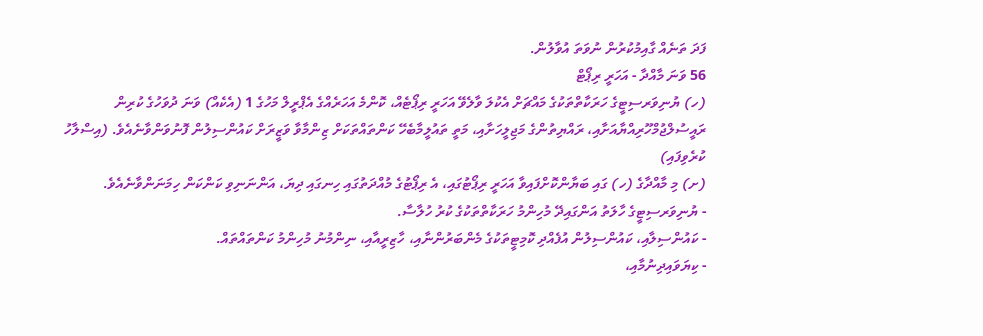ފަދަ ތަނެއް ގާއިމުކުރުން ނުވަތަ އުވާލުން.
56 ވަނަ މާއްދާ - އަހަރީ ރިޕޯޓް
(ހ) ޔުނިވަރސިޓީގެ ހަރަކާތްތަކުގެ މައްޗަށް އެކުލަ ވާލެވޭ އަހަރީ ރިޕޯޓެއް، ކޮންމެ އަހަރެއްގެ އެޕްރީލް މަހުގެ 1 (އެކެއް) ވަނަ ދުވަހުގެ ކުރިން ރައީސުލްޖުމްހޫރިއްޔާއަށާއި، ރައްޔިތުންގެ މަޖިލީހަށާއި، މަތީ ތައުލީމާބެހޭ ކަންތައްތަކަށް ޒިންމާވާ ވަޒީރަށް ކައުންސިލުން ފޮނުވަންވާނެއެވެ. (އިސްލާހު ކުރެވިފައި)
(ށ) މި މާއްދާގެ (ހ) ގައި ބަޔާންކޮށްފައިވާ އަހަރީ ރިޕޯޓުގައި، އެ ރިޕޯޓުގެ މުއްދަތުގައި ހިނގައި ދިޔަ، އަންނަނިވި ކަންކަން ހިމަނަންވާނެއެވެ.
- ޔުނިވަރސިޓީގެ ހާލަތު އަންގައިދޭ މުހިންމު ހަރަކާތްތަކުގެ ކުރު ހުލާސާ.
- ކައުންސިލާއި، ކައުންސިލުން އުފެއްދި ކޮމިޓީތަކުގެ މެންބަރުންނާއި، ހާޒިރީއާއި، ނިންމުނު މުހިންމު ކަންތައްތައް.
- ކިޔަވައިދިނުމާއި،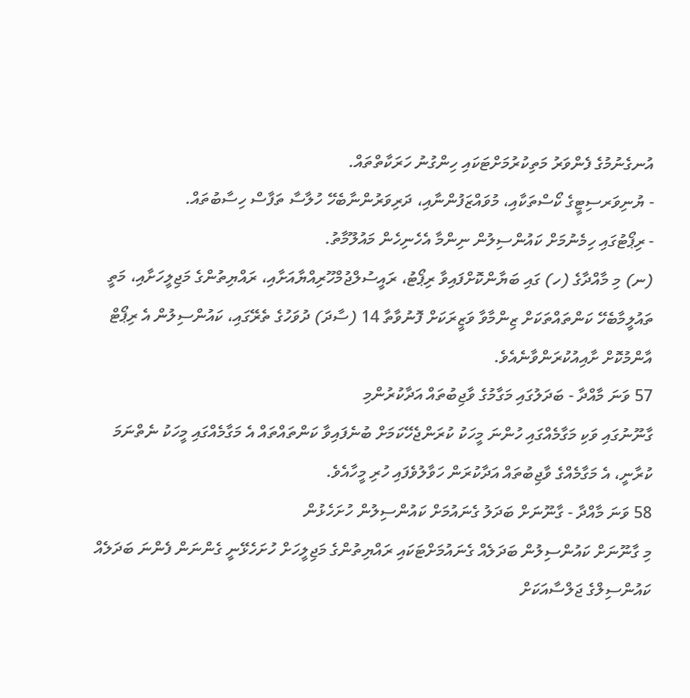އުނގެނުމުގެ ފެންވަރު މަތިކުރުމަށްޓަކައި ހިންގުނު ހަރަކާތްތައް.
- ޔުނިވަރސިޓީގެ ކޯސްތަކާއި، މުވައްޒަފުންނާއި، ދަރިވަރުންނާބެހޭ ހުލާސާ ތަފާސް ހިސާބުތައް.
- ރިޕޯޓުގައި ހިމެނުމަށް ކައުންސިލުން ނިންމާ އެހެނިހެން މައުލޫމާތު.
(ނ) މި މާއްދާގެ (ހ) ގައި ބަޔާންކޮށްފައިވާ ރިޕޯޓު، ރައީސުލްޖުމްހޫރިއްޔާއަށާއި، ރައްޔިތުންގެ މަޖިލީހަށާއި، މަތީ ތައުލީމާބެހޭ ކަންތައްތަކަށް ޒިންމާވާ ވަޒީރަކަށް ފޮނުވާތާ 14 (ސާދަ) ދުވަހުގެ ތެރޭގައި، ކައުންސިލުން އެ ރިޕޯޓް އާންމުކޮށް ށާއިއުކުރަންވާނެއެވެ.
57 ވަނަ މާއްދާ - ބަދަލުގައި މަގާމުގެ ވާޖިބުތައް އަދާކުރުންމި
ގާނޫނުގައި ވަކި މަގާމެއްގައި ހުންނަ މީހަކު ކުރަންޖެހޭކަމަށް ބުނެފައިވާ ކަންތައްތައް އެ މަގާމެއްގައި މީހަކު ނެތްނަމަ ކުރާނީ، އެ މަގާމެއްގެ ވާޖިބުތައް އަދާކުރަން ހަވާލުވެފައި ހުރި މީހާއެވެ.
58 ވަނަ މާއްދާ - ގާނޫނަށް ބަދަލު ގެނައުމަށް ކައުންސިލުން ހުށަހެޅުން
މި ގާނޫނަށް ކައުންސިލުން ބަދަލެއް ގެނައުމަށްޓަކައި ރައްޔިތުންގެ މަޖިލީހަށް ހުށަހެޅޭނީ ގެންނަން ފެންނަ ބަދަލެއް ކައުންސިލްގެ ޖަލްސާއަކަށް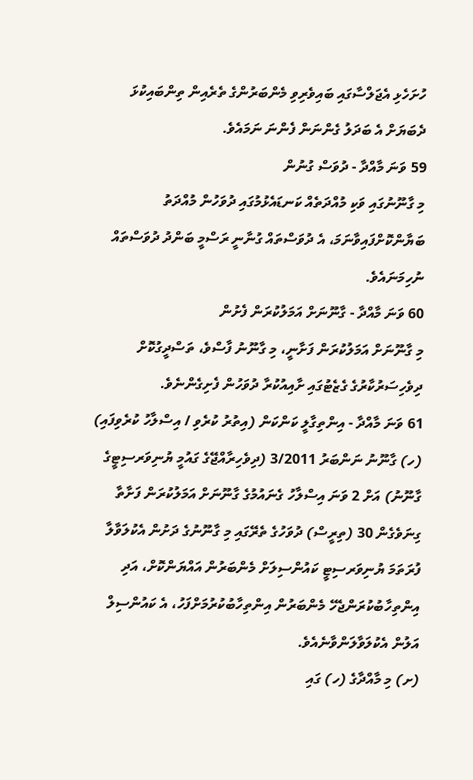ހުށަހެޅި އެޖަލްސާގައި ބައިވެރިވި މެންބަރުންގެ ތެރެއިން ތިންބައިކުޅަ ދެބަޔަށް އެ ބަދަލު ގެންނަން ފެންނަ ނަމައެވެ.
59 ވަނަ މާއްދާ - ދުވަސް ގުނުން
މި ގާނޫނުގައި ވަކި މުއްދަތެއް ކަނޑައެޅުމުގައި ދުވަހުން މުއްދަތު ބަޔާންކޮށްފައިވާނަމަ، އެ ދުވަސްތައް ގުނާނީ ރަސްމީ ބަންދު ދުވަސްތައް ނުހިމަނައެވެ.
60 ވަނަ މާއްދާ - ގާނޫނަށް އަމަލުކުރަން ފެށުން
މި ގާނޫނަށް އަމަލުކުރަން ފަށާނީ، މި ގާނޫނު ފާސްވެ، ތަސްދީގުކޮށް ދިވެހިސަރުކާރުގެ ގެޒެޓުގައި ށާއިއުކުރާ ދުވަހުން ފެށިގެންނެވެ.
61 ވަނަ މާއްދާ - އިންތިގާލީ ކަންކަން (އިތުރު ކުރެވި / އިސްލާހު ކުރެވިފައި)
(ހ) ގާނޫނު ނަންބަރު 3/2011 (ދިވެހިރާއްޖޭގެ ގައުމީ ޔުނިވަރސިޓީގެ ގާނޫނު) އަށް 2 ވަނަ އިސްލާހު ގެނައުމުގެ ގާނޫނަށް އަމަލުކުރަން ފަށާތާ ގިނަވެގެން 30 (ތިރީސް) ދުވަހުގެ ތެރޭގައި މި ގާނޫނުގެ ދަށުން އެކުލަވާލާ ފުރަތަމަ ޔުނިވަރސިޓީ ކައުންސިލަށް މެންބަރުން އައްޔަންކޮށް، އަދި އިންތިހާބުކުރަންޖެހޭ މެންބަރުން އިންތިހާބުކުރުމަށްފަހު، އެ ކައުންސިލް އަލުން އެކުލަވާލަންވާނެއެވެ.
(ށ) މި މާއްދާގެ (ހ) ގައި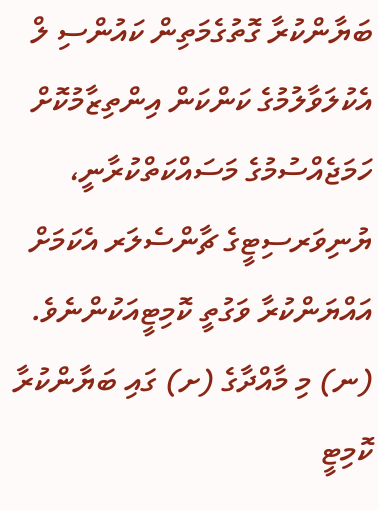ބަޔާންކުރާ ގޮތުގެމަތިން ކައުންސި ލް އެކުލަވާލުމުގެ ކަންކަން އިންތިޒާމުކޮށް ހަމަޖެއްސުމުގެ މަސައްކަތްކުރާނީ، ޔުނިވަރސިޓީގެ ޗާންސެލަރ އެކަމަށް އައްޔަންކުރާ ވަގުތީ ކޮމިޓީއަކުންނެވެ.
(ނ) މި މާއްދާގެ (ށ) ގައި ބަޔާންކުރާ ކޮމިޓީ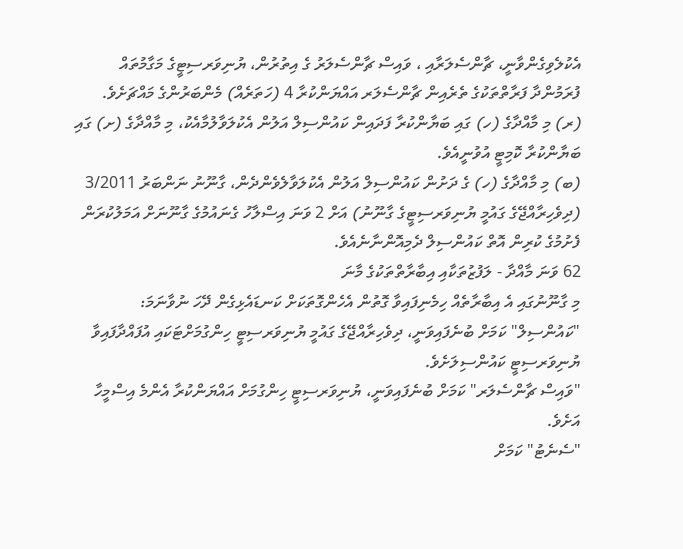އެކުލެވިގެންވާނީ، ޗާންސެލަރާއި ، ވައިސް ޗާންސެލަރު ގެ އިތުރުން، ޔުނިވަރސިޓީގެ މަގާމުތައް ފުރަމުންދާ ފަރާތްތަކުގެ ތެރެއިން ޗާންސެލަރ އައްޔަންކުރާ 4 (ހަތަރެއް) މެންބަރުންގެ މައްޗަށެވެ.
(ރ) މި މާއްދާގެ (ހ) ގައި ބަޔާންކުރާ ފަދައިން ކައުންސިލް އަލުން އެކުލަވާލުމާއެކު، މި މާއްދާގެ (ށ) ގައި ބަޔާންކުރާ ކޮމިޓީ އުވުނީއެވެ.
(ބ) މި މާއްދާގެ (ހ) ގެ ދަށުން ކައުންސިލް އަލުން އެކުލަވާލެވެންދެން، ގާނޫނު ނަންބަރު 3/2011 (ދިވެހިރާއްޖޭގެ ގައުމީ ޔުނިވަރސިޓީގެ ގާނޫނު) އަށް 2 ވަނަ އިސްލާހު ގެނައުމުގެ ގާނޫނަށް އަމަލުކުރަން ފެށުމުގެ ކުރިން އޮތް ކައުންސިލް ދެމިއޮންނާނެއެވެ.
62 ވަނަ މާއްދާ - ލަފުޒުތަކާއި އިބާރާތްތަކުގެ މާނަ
މި ގާނޫނުގައި އެ އިބާރާތެއް ހިމެނިފައިވާ ގޮތުން އެހެންގޮތަކަށް ކަނޑައެޅިގެން ދޭހަ ނުވާނަމަ:
"ކައުންސިލް" ކަމަށް ބުނެފައިވަނީ، ދިވެހިރާއްޖޭގެ ގައުމީ ޔުނިވަރސިޓީ ހިންގުމަށްޓަކައި އުފައްދާފައިވާ ޔުނިވަރސިޓީ ކައުންސިލަށެވެ.
"ވައިސް ޗާންސެލަރ" ކަމަށް ބުނެފައިވަނީ، ޔުނިވަރސިޓީ ހިންގުމަށް އައްޔަންކުރާ އެންމެ އިސްމީހާ އަށެވެ.
"ސެނެޓު" ކަމަށް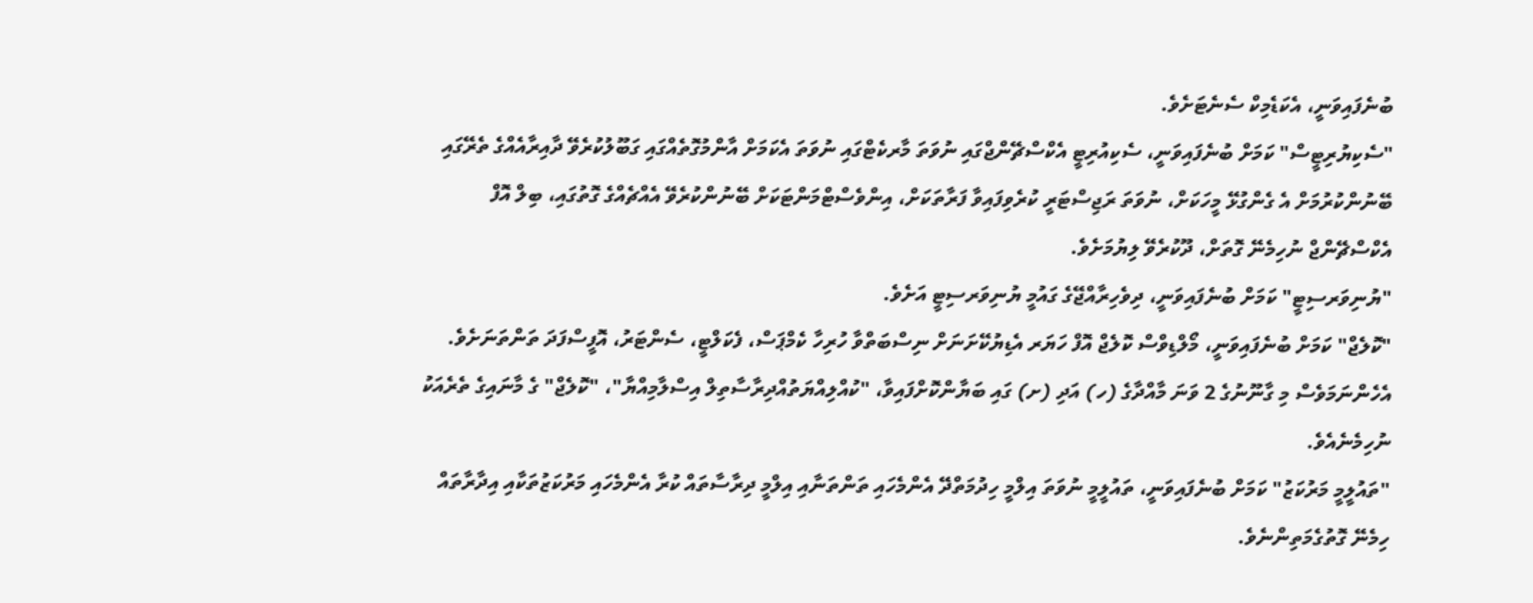ބުނެފައިވަނީ، އެކަޑެމިކް ސެނެޓަށެވެ.
"ސެކިޔުރިޓީސް" ކަމަށް ބުނެފައިވަނީ، ސެކިއުރިޓީ އެކްސްޗޭންޖްގައި ނުވަތަ މާރކެޓްގައި ނުވަތަ އެކަމަށް އާންމުގޮތެއްގައި ގަބޫލުކުރެވޭ ދާއިރާއެއްގެ ތެރޭގައި ބޭނުންކުރުމަށް އެ ގެންގުޅޭ މީހަކަށް، ނުވަތަ ރަޖިސްޓަރީ ކުރެވިފައިވާ ފަރާތަކަށް، އިންވެސްޓްމަންޓަކަށް ބޭނުންކުރެވޭ އެއްޗެއްގެ ގޮތުގައި، ބިލް އޮފް އެކްސްޗޭންޖް ނުހިމެނޭ ގޮތަށް، ދޫކުރެވޭ ލިޔުމަށެވެ.
"ޔުނިވަރސިޓީ" ކަމަށް ބުނެފައިވަނީ، ދިވެހިރާއްޖޭގެ ގައުމީ ޔުނިވަރސިޓީ އަށެވެ.
"ކޮލެޖް" ކަމަށް ބުނެފައިވަނީ، މޯލްޑިވްސް ކޮލެޖް އޮފް ހަޔަރ އެޑިޔުކޭށަނަށް ނިސްބަތްވާ ހުރިހާ ކެމްޕަސް، ފެކަލްޓީ، ސެންޓަރު، އޮފީސްފަދަ ތަންތަނަށެވެ. އެހެންނަމަވެސް މި ގާނޫނުގެ 2 ވަނަ މާއްދާގެ (ހ) އަދި (ށ) ގައި ބަޔާންކޮށްފައިވާ، "ކުއްލިއްޔަތުއްދިރާސާތިލް އިސްލާމިއްޔާ"، "ކޮލެޖް" ގެ މާނައިގެ ތެރެއަކު ނުހިމެނެއެވެ.
"ތައުލީމީ މަރުކަޒު" ކަމަށް ބުނެފައިވަނީ، ތައުލީމީ ނުވަތަ އިލްމީ ހިދުމަތްދޭ އެންމެހައި ތަންތަނާއި އިލްމީ ދިރާސާތައް ކުރާ އެންމެހައި މަރުކަޒުތަކާއި އިދާރާތައް ހިމެނޭ ގޮތުގެމަތިންނެވެ.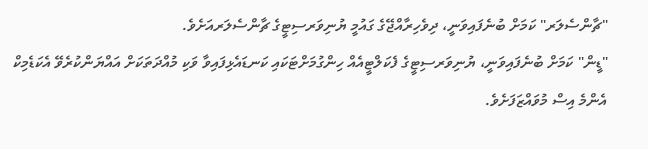"ޗާންސެލަރ" ކަމަށް ބުނެފައިވަނީ، ދިވެހިރާއްޖޭގެ ގައުމީ ޔުނިވަރސިޓީގެ ޗާންސެލަރއަށެވެ.
"ޑީން" ކަމަށް ބުނެފައިވަނީ، ޔުނިވަރސިޓީގެ ފެކަލްޓީއެއް ހިންގުމަށްޓަކައި ކަނޑައެޅިފައިވާ ވަކި މުއްދަތަކަށް އައްޔަންކުރެވޭ އެކަޑެމިކް އެންމެ އިސް މުވައްޒަފަށެވެ.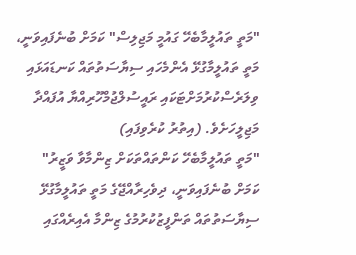"މަތީ ތައުލީމާބެހޭ ގައުމީ މަޖިލިސް" ކަމަށް ބުނެފައިވަނީ، މަތީ ތައުލީމާގުޅޭ އެންމެހައި ސިޔާސަތުތައް ކަނޑައަޅައި ވިލަރެސްކުރުމަށްޓަކައި ރައީސުލްޖުމްހޫރިއްޔާ އުފައްދާ މަޖިލީހަށެވެ. (އިތުރު ކުރެވިފައި)
"މަތީ ތައުލީމާބެހޭ ކަންތައްތަކަށް ޒިންމާވާ ވަޒީރު" ކަމަށް ބުނެފައިވަނީ، ދިވެހިރާއްޖޭގެ މަތީ ތައުލީމާގުޅޭ ސިޔާސަތުތައް ތަންފީޒުކުރުމުގެ ޒިންމާ އެއިރެއްގައި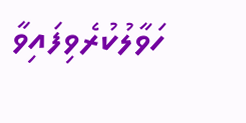ހަވާލުކުރެވިފައިވާ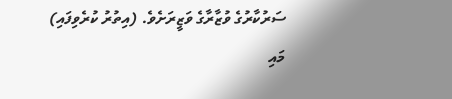ސަރުކާރުގެ ވުޒާރާގެ ވަޒީރަށެވެ. (އިތުރު ކުރެވިފައި)
މައި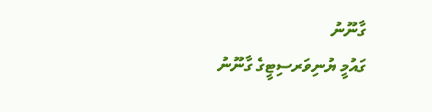ގާނޫނު
ގައުމީ ޔުނިވަރސިޓީގެ ގާނޫނު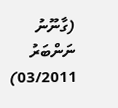(ގާނޫނު ނަންބަރު 03/2011)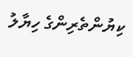ކިޔުންތެރިންގެ ހިޔާލު